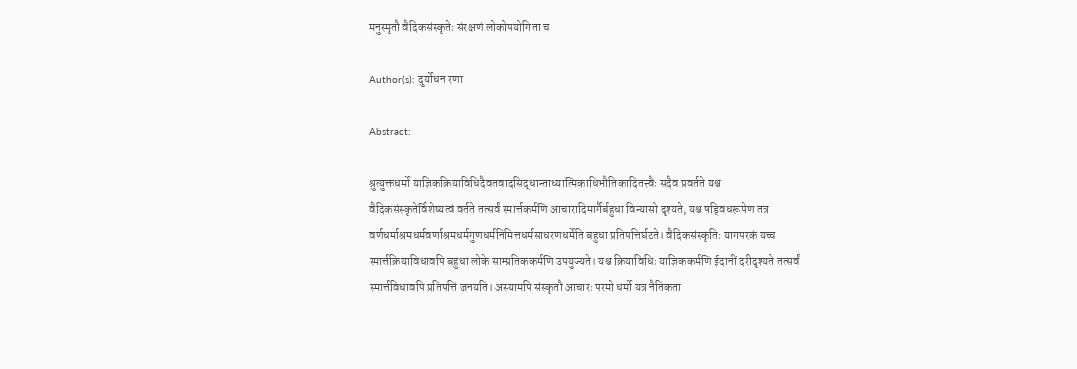मनुस्मृतौ वैदिकसंस्कृतेः संरक्षणं लोकोपयोगिता च

Author(s): दुर्योधन रणा

Abstract:

श्रुत्युक्तधर्मो याज्ञिकक्रियाविधिदैवतवादसिद्धान्ताध्यात्मिकाधिभौतिकादितत्त्वैः सदैव प्रवर्तते यश्च वैदिकसंस्कृतेर्विशेष्यत्वं वर्तते तत्सर्वं स्मार्त्तकर्मणि आचारादिमार्गैर्बहुधा विन्यासो दृश्यते, यश्च षड्विधरूपेण तत्र वर्णधर्माश्रमधर्मवर्णाश्रमधर्मगुणधर्मनिमित्तधर्मसाधरणधर्मेति बहुधा प्रतिपत्तिर्घटते। वैदिकसंस्कृतिः यागपरकं यच्च स्मार्त्तक्रियाविधावपि बहुधा लोके साम्प्रतिककर्मणि उपयुज्यते। यश्च क्रियाविधिः याज्ञिककर्मणि ईदानीं दरीदृश्यते तत्सर्वं स्मार्त्तविधावपि प्रतिपत्तिं जनयति। अस्यामपि संस्कृतौ आचारः परमो धर्मो यत्र नैतिकता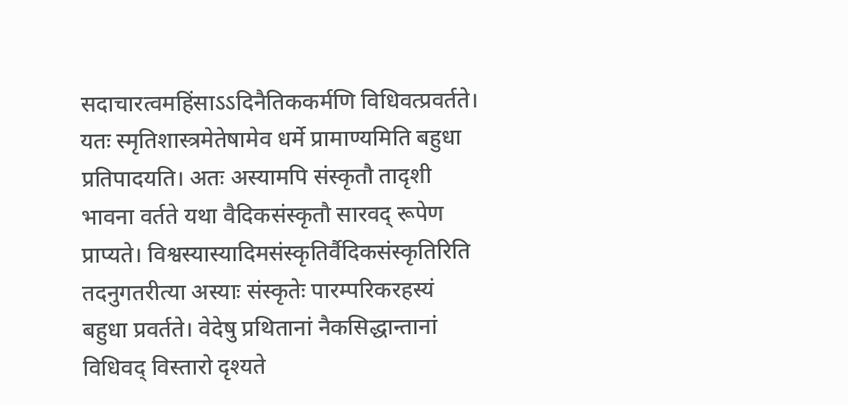सदाचारत्वमहिंसाऽऽदिनैतिककर्मणि विधिवत्प्रवर्तते। यतः स्मृतिशास्त्रमेतेषामेव धर्मे प्रामाण्यमिति बहुधा प्रतिपादयति। अतः अस्यामपि संस्कृतौ तादृशी भावना वर्तते यथा वैदिकसंस्कृतौ सारवद् रूपेण प्राप्यते। विश्वस्यास्यादिमसंस्कृतिर्वैदिकसंस्कृतिरिति तदनुगतरीत्या अस्याः संस्कृतेः पारम्परिकरहस्यं बहुधा प्रवर्तते। वेदेषु प्रथितानां नैकसिद्धान्तानां विधिवद् विस्तारो दृश्यते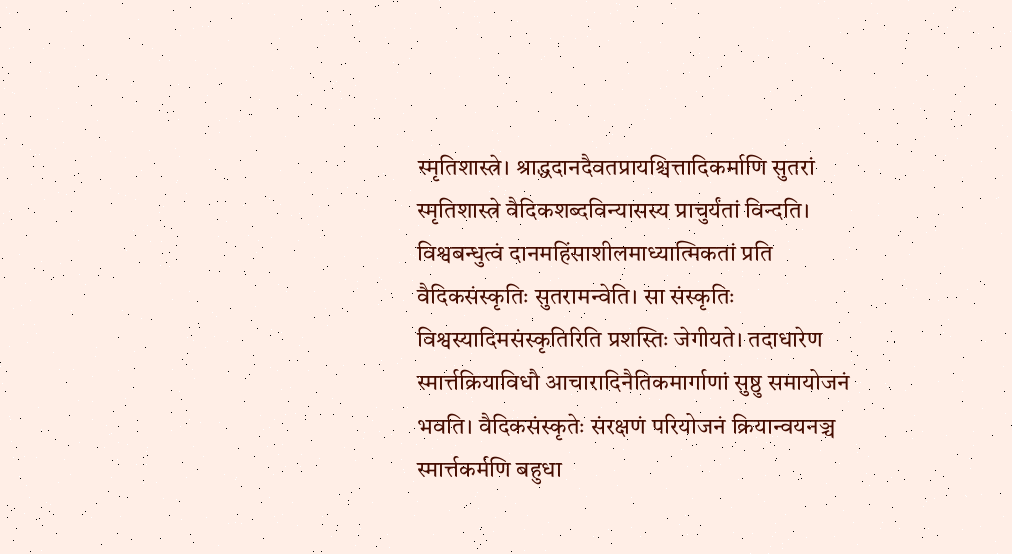स्मृतिशास्त्रे। श्राद्धदानदैवतप्रायश्चित्तादिकर्माणि सुतरां स्मृतिशास्त्रे वैदिकशब्दविन्यासस्य प्राचुर्यंतां विन्दति। विश्वबन्धुत्वं दानमहिंसाशीलमाध्यात्मिकतां प्रति वैदिकसंस्कृतिः सुतरामन्वेति। सा संस्कृतिः विश्वस्यादिमसंस्कृतिरिति प्रशस्तिः जेगीयते। तदाधारेण स्मार्त्तक्रियाविधौ आचारादिनैतिकमार्गाणां सुष्ठु समायोजनं भवति। वैदिकसंस्कृतेः संरक्षणं परियोजनं क्रियान्वयनञ्च स्मार्त्तकर्मणि बहुधा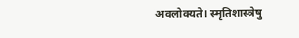अवलोक्यते। स्मृतिशास्त्रेषु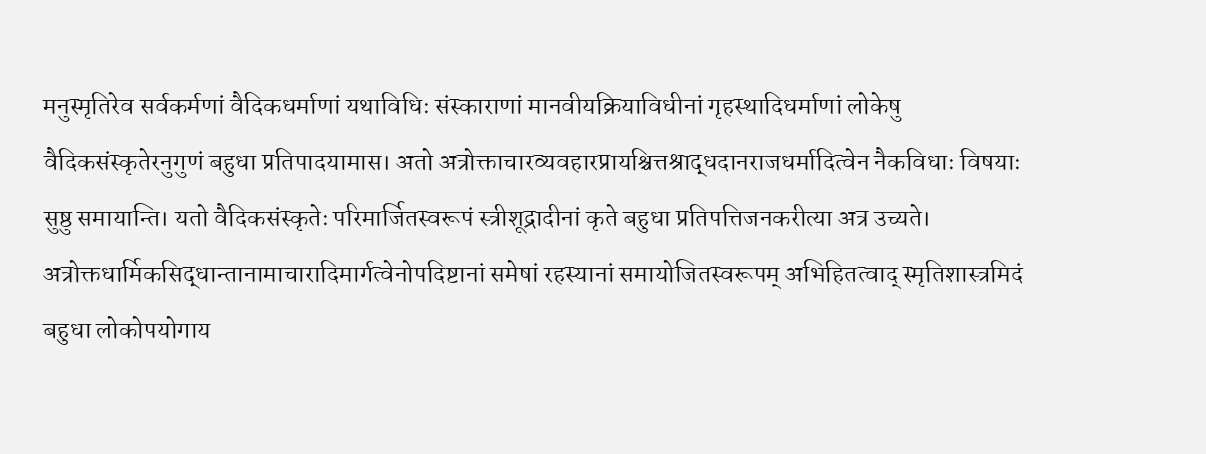मनुस्मृतिरेव सर्वकर्मणां वैदिकधर्माणां यथाविधिः संस्काराणां मानवीयक्रियाविधीनां गृहस्थादिधर्माणां लोकेषु वैदिकसंस्कृतेरनुगुणं बहुधा प्रतिपादयामास। अतो अत्रोक्ताचारव्यवहारप्रायश्चित्तश्राद्धदानराजधर्मादित्वेन नैकविधाः विषयाः सुष्ठु समायान्ति। यतो वैदिकसंस्कृतेः परिमार्जितस्वरूपं स्त्रीशूद्रादीनां कृते बहुधा प्रतिपत्तिजनकरीत्या अत्र उच्यते। अत्रोक्तधार्मिकसिद्धान्तानामाचारादिमार्गत्वेनोपदिष्टानां समेषां रहस्यानां समायोजितस्वरूपम् अभिहितत्वाद् स्मृतिशास्त्रमिदं बहुधा लोकोपयोगाय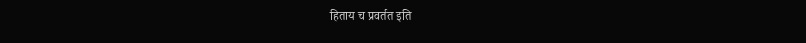हिताय च प्रवर्तत इति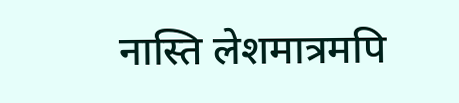नास्ति लेशमात्रमपि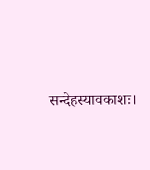सन्देहस्यावकाशः।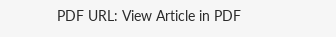PDF URL: View Article in PDF